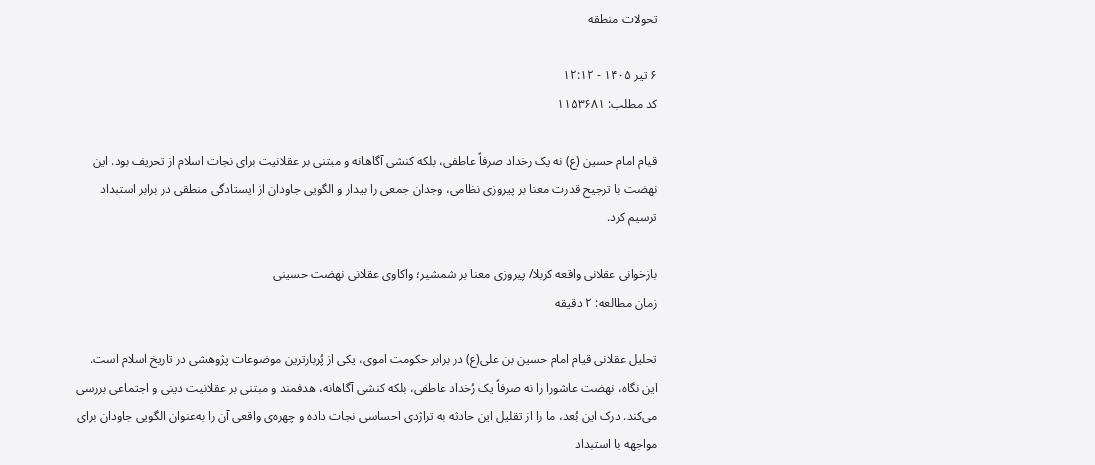تحولات منطقه

۶ تیر ۱۴۰۵ - ۱۲:۱۲
کد مطلب: ۱۱۵۳۶۸۱

قیام امام حسین (ع) نه یک رخداد صرفاً عاطفی، بلکه کنشی آگاهانه و مبتنی بر عقلانیت برای نجات اسلام از تحریف بود. این نهضت با ترجیح قدرت معنا بر پیروزی نظامی، وجدان جمعی را بیدار و الگویی جاودان از ایستادگی منطقی در برابر استبداد ترسیم کرد.

بازخوانی عقلانی واقعه‌ کربلا/ پیروزی معنا بر شمشیر؛ واکاوی عقلانی نهضت حسینی
زمان مطالعه: ۲ دقیقه

تحلیل عقلانی قیام امام حسین بن علی(ع) در برابر حکومت اموی، یکی از پُربارترین موضوعات پژوهشی در تاریخ اسلام است. این نگاه، نهضت عاشورا را نه صرفاً یک رُخداد عاطفی، بلکه کنشی آگاهانه، هدفمند و مبتنی بر عقلانیت دینی و اجتماعی بررسی می‌کند. درک این بُعد، ما را از تقلیل این حادثه به تراژدی احساسی نجات داده و چهره‌ی واقعی آن را به‌عنوان الگویی جاودان برای مواجهه با استبداد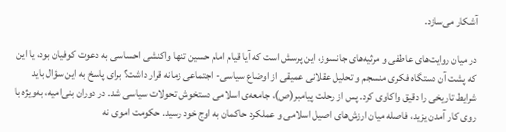آشکار می‌سازد.

در میان روایت‌های عاطفی و مرثیه‌های جانسوز، این پرسش است که آیا قیام امام حسین تنها واکنشی احساسی به دعوت کوفیان بود، یا این که پشت آن دستگاه فکری منسجم و تحلیل عقلانی عمیقی از اوضاع سیاسی- اجتماعی زمانه قرار داشت؟ برای پاسخ به این سؤال باید شرایط تاریخی را دقیق واکاوی کرد. پس از رحلت پیامبر(ص)، جامعه‌ی اسلامی دستخوش تحولات سیاسی شد. در دوران بنی‌امیه، به‌ویژه با روی کار آمدن یزید، فاصله میان ارزش‌های اصیل اسلامی و عملکرد حاکمان به اوج خود رسید. حکومت اموی نه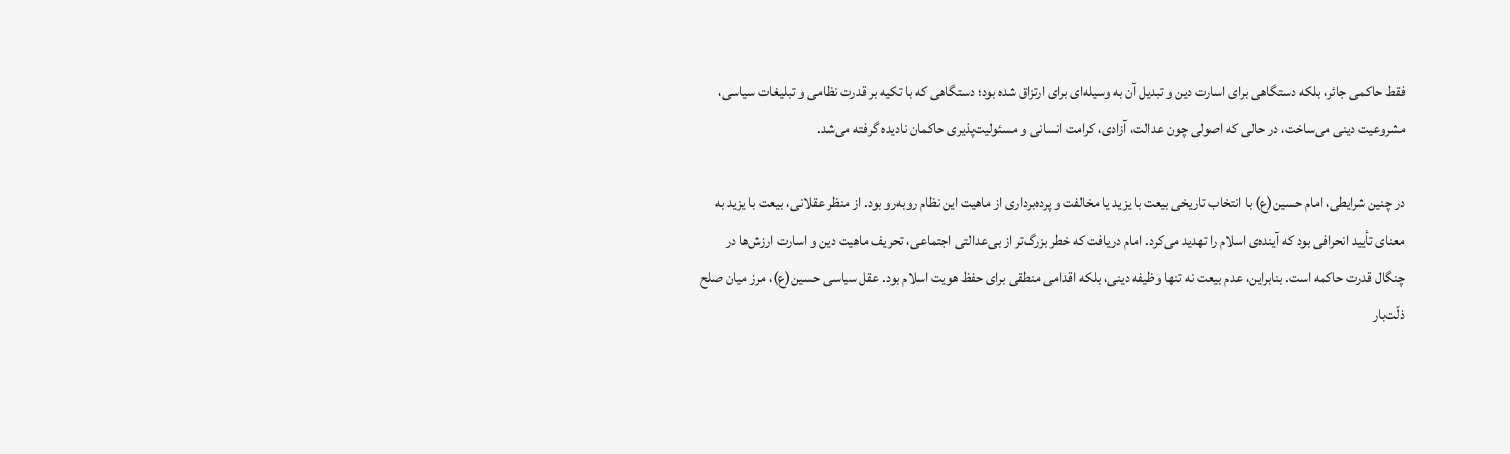فقط حاکمی جائر، بلکه دستگاهی برای اسارت دین و تبدیل آن به وسیله‌ای برای ارتزاق شده بود؛ دستگاهی که با تکیه بر قدرت نظامی و تبلیغات سیاسی، مشروعیت دینی می‌ساخت، در حالی که اصولی چون عدالت، آزادی، کرامت انسانی و مسئولیت‌پذیری حاکمان نادیده گرفته می‌شد.

در چنین شرایطی، امام حسین(ع) با انتخاب تاریخی بیعت با یزید یا مخالفت و پرده‌برداری از ماهیت این نظام روبه‌رو بود. از منظر عقلانی، بیعت با یزید به معنای تأیید انحرافی بود که آینده‌ی اسلام را تهدید می‌کرد. امام دریافت که خطر بزرگ‌تر از بی‌عدالتی اجتماعی، تحریف ماهیت دین و اسارت ارزش‌ها در چنگال قدرت حاکمه است. بنابراین، عدم بیعت نه تنها وظیفه‌ دینی، بلکه اقدامی منطقی برای حفظ هویت اسلام بود. عقل سیاسی حسین(ع)، مرز میان صلح ذلّت‌بار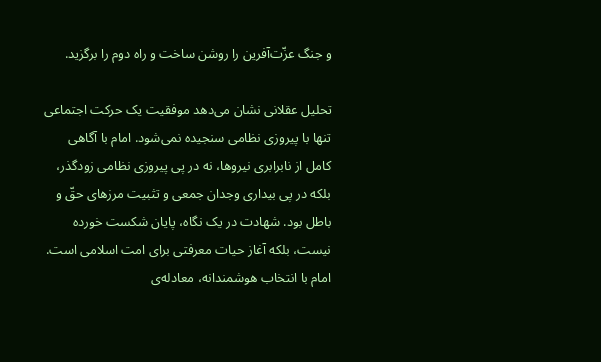و جنگ عزّت‌آفرین را روشن ساخت و راه دوم را برگزید.

تحلیل عقلانی نشان می‌دهد موفقیت یک حرکت اجتماعی تنها با پیروزی نظامی سنجیده نمی‌شود. امام با آگاهی کامل از نابرابری نیروها، نه در پی پیروزی نظامی زودگذر، بلکه در پی بیداری وجدان جمعی و تثبیت مرزهای حقّ و باطل بود. شهادت در یک نگاه، پایان شکست‌ خورده نیست، بلکه آغاز حیات معرفتی برای امت اسلامی است. امام با انتخاب هوشمندانه، معادله‌ی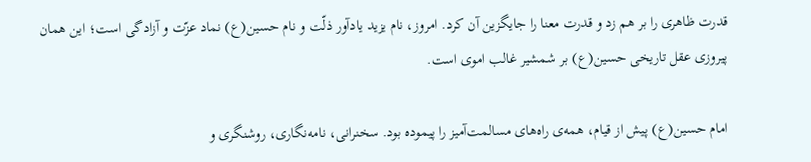قدرت ظاهری را بر هم زد و قدرت معنا را جایگزین آن کرد. امروز، نام یزید یادآور ذلّت و نام حسین(ع) نماد عزّت و آزادگی است؛ این همان پیروزی عقل تاریخی حسین(ع) بر شمشیر غالب اموی است.

امام حسین(ع) پیش از قیام، همه‌ی راه‌های مسالمت‌آمیز را پیموده بود. سخنرانی، نامه‌نگاری، روشنگری و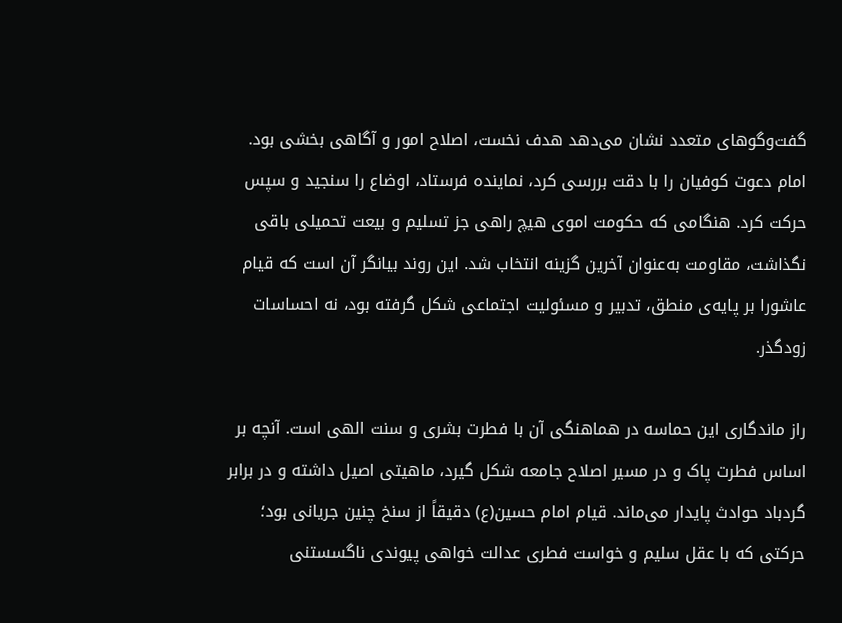گفت‌وگوهای متعدد نشان می‌دهد هدف نخست، اصلاح امور و آگاهی ‌بخشی بود. امام دعوت کوفیان را با دقت بررسی کرد، نماینده فرستاد، اوضاع را سنجید و سپس حرکت کرد. هنگامی که حکومت اموی هیچ راهی جز تسلیم و بیعت تحمیلی باقی نگذاشت، مقاومت به‌عنوان آخرین گزینه انتخاب شد. این روند بیانگر آن است که قیام عاشورا بر پایه‌ی منطق، تدبیر و مسئولیت اجتماعی شکل گرفته بود، نه احساسات زودگذر.

راز ماندگاری این حماسه در هماهنگی آن با فطرت بشری و سنت الهی است. آنچه بر اساس فطرت پاک و در مسیر اصلاح جامعه شکل گیرد، ماهیتی اصیل داشته و در برابر گردباد حوادث پایدار می‌ماند. قیام امام حسین(ع) دقیقاً از سنخ چنین جریانی بود؛ حرکتی که با عقل سلیم و خواست فطری عدالت‌ خواهی پیوندی ناگسستنی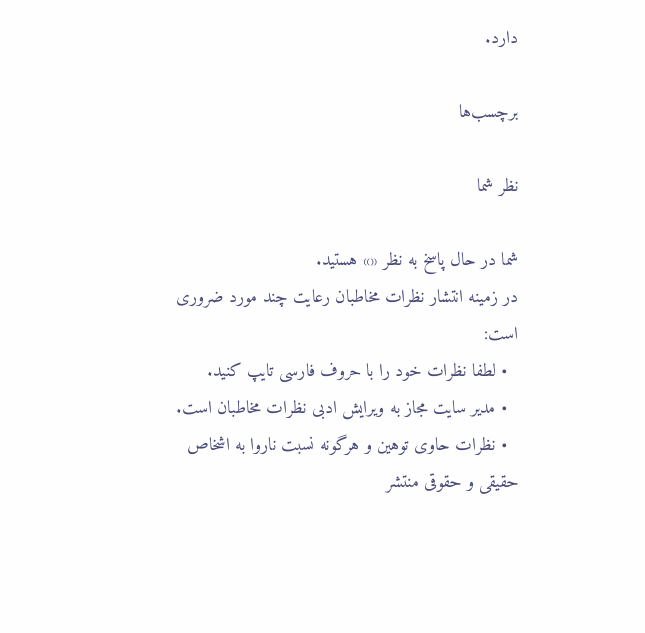دارد.

برچسب‌ها

نظر شما

شما در حال پاسخ به نظر «» هستید.
در زمینه انتشار نظرات مخاطبان رعایت چند مورد ضروری است:
  • لطفا نظرات خود را با حروف فارسی تایپ کنید.
  • مدیر سایت مجاز به ویرایش ادبی نظرات مخاطبان است.
  • نظرات حاوی توهین و هرگونه نسبت ناروا به اشخاص حقیقی و حقوقی منتشر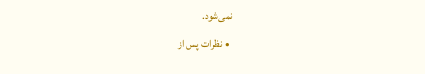نمی‌شود.
  • نظرات پس از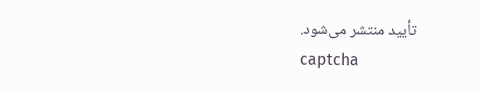تأیید منتشر می‌شود.
captcha